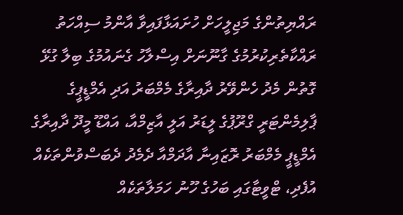ރައްޔިތުންގެ މަޖިލީހަށް ހުށައަޅާފައިވާ އާންމު ސިއްހަތު ރައްކާތެރިކުރުމުގެ ގާނޫނަށް އިސްލާހު ގެނައުމުގެ ބިލާ ގުޅޭ ގޮތުން މެދު ހެންވޭރު ދާއިރާގެ މެމްބަރު އަދި އެމްޑީޕީގެ ޕާލިމެންޓަރީ ގްރޫޕުގެ ލީޑަރު އަލީ އާޒިމްއާ، އައްޑޫ މީދޫ ދާއިރާގެ އެމްޑީޕީ މެމްބަރު ރޮޒައިނާ އާދަމްއާ ދެމެދު ދެބަސްވުންތަކެއް އުފެދި، ޓްވީޓާގައި ބަހުގެ ހޫނު ހަމަލާތަކެއް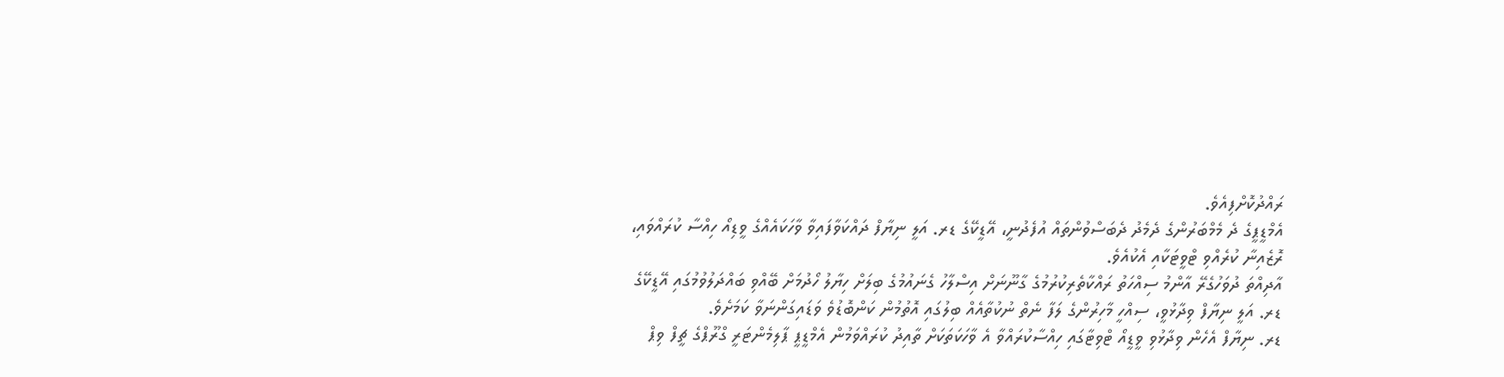ރައްދުކޮށްފިއެވެ.
އެމްޑީޕީގެ ދެ މެމްބަރުންގެ ދެމެދު ދެބަސްވުންތައް އުފެދުނީ، އޭޑީކޭގެ ޑރ. އަލީ ނިޔާފް ދައްކަވާފައިވާ ވާހަކައެއްގެ ވީޑިއޯ ހިއްސާ ކުރައްވައި، ރޮޒެއިނާ ކުރެއްވި ޓްވީޓަކާއި އެކުއެވެ.
އާދިއްތަ ދުވަހުގެރޭ އާންމު ސިއްހަތު ރައްކާތެރިކުރުމުގެ ގާނޫނަށް އިސްލާހު ގެނައުމުގެ ބިލަށް ހިޔާލު ހޯދުމަށް ބޭއްވި ބައްދަލުވުމުގައި އޭޑީކޭގެ ޑރ. އަލީ ނިޔާފް ވިދާޅުވީ، ސިއްހީ މާހިރުންގެ ލަފާ ނެތް ނުކުތާއެއް ބިލުގައި އޮތުމުން ކަންބޮޑުވެ ވަޑައިގަންނަވާ ކަމަށެވެ.
ޑރ. ނިޔާފް އެހެން ވިދާޅުވި ވީޑީއޯ ޓްވިޓާގައި ހިއްސާކުރައްވާ އެ ވާހަކަތަކަށް ތާއިދު ކުރައްވަމުން އެމްޑީޕީ ޕާލިމެންޓަރީ ގްރޫޕްގެ ޗީފް ވިޕް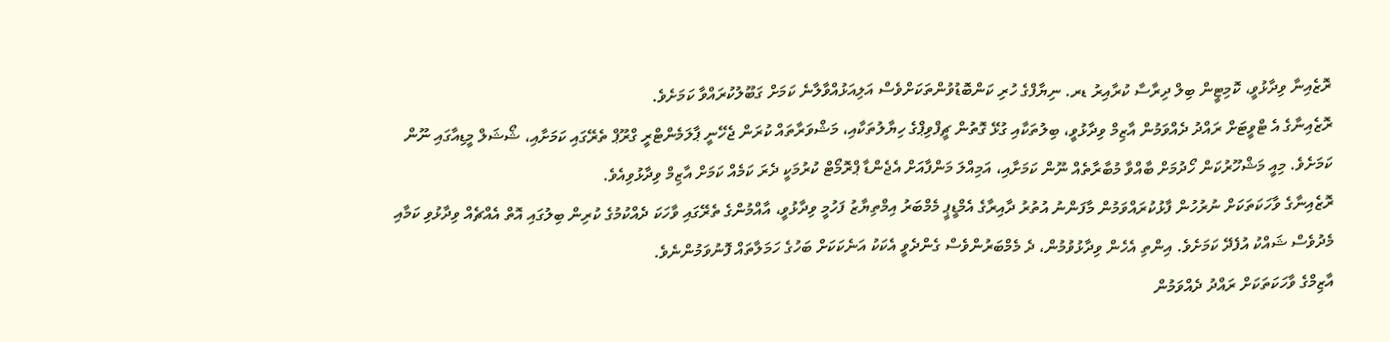ރޮޒެއިނާ ވިދާޅުވީ، ކޮމިޓީން ބިލް ދިރާސާ ކުރާއިރު ޑރ. ނިޔާފްގެ ހުރި ކަންބޮޑުވުންތަކަށްވެސް އަލިއަޅުއްވާލާނެ ކަމަށް ގަބޫލުކުރައްވާ ކަމަށެވެ.
ރޮޒެއިނާގެ އެ ޓްވީޓަށް ރައްދު ދެއްވަމުން އާޒިމް ވިދާޅުވީ، ބިލުތަކާއި ގުޅޭ ގޮތުން ޗީފްވިޕްގެ ހިޔާލުތަކާއި، މަޝްވަރާތައް ކުރަން ޖެހޭނީ ޕާލަމެންޓްރީ ގްރޫޕް ތެރޭގައި ކަމަށާއި، ޝޯޝަލް މީޑިއާގައި ނޫން ކަމަށެވެ. މިއީ މަޝްހޫރުކަން ހޯދުމަށް ބާއްވާ މުބާރާތެއް ނޫން ކަމަށާއި، އަމިއްލަ މަންފާއަށް އެޖެންޑާ ޕްރޮމޯޓް ކުރުމަކީ ދެރަ ކަމެއް ކަމަށް އާޒިމް ވިދާޅުވިއެވެ.
ރޮޒެއިނާގެ ވާހަކަތަކަށް ނުރުހުން ފާޅުކުރައްވަމުން މާފަންނު އުތުރު ދާއިރާގެ އެމްޑީޕީ މެމްބަރު އިމްތިޔާޒު ފަހުމީ ވިދާޅުވީ، އާއްމުންގެ ތެރޭގައި ވާހަކަ ދެއްކުމުގެ ކުރިން ބިލުގައި އޮތް އެއްޗެއް ވިދާޅުވި ކަމާއި މެދުވެސް ޝައްކު އުފެދޭ ކަމަށެވެ. އިންތި އެހެން ވިދާޅުވުމުން، ދެ މެމްބަރުންވެސް ގެންދެވީ އެކަކު އަނެކަކަށް ބަހުގެ ހަމަލާތައް ފޮނުވަމުންނެވެ.
އާޒިމްގެ ވާހަކަތަކަށް ރައްދު ދެއްވަމުން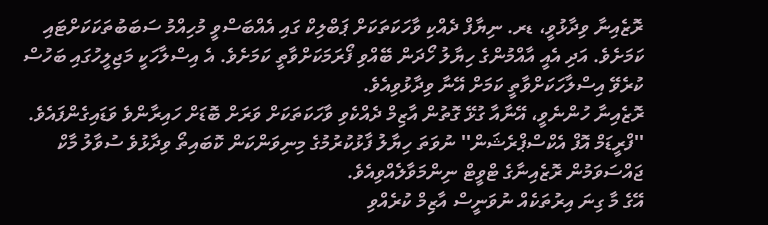ރޮޒެއިނާ ވިދާޅުވީ، ޑރ. ނިޔާފް ދެއްކި ވާހަކަތަކަށް ޕަބްލިކް ގައި އެއްބަސްވީ މުހިއްމު ސަބަބުތަކަކަށްޓައި ކަމަށެވެ. އަދި އެއީ އާއްމުންގެ ހިޔާލު ހޯދަން ބޭއްވި ފޯރަމަކަށްވާތީ ކަމަށެވެ. އެ އިސްލާހަކީ މަޖިލީހުގައި ބަހުސް ކުރެވޭ އިސްލާހަކަށްވާތީ ކަމަށް އޭނާ ވިދާޅުވިއެވެ.
ރޮޒެއިނާ ހުންނެވީ، އޭނާއާ ގުޅޭ ގޮތުން އާޒިމް ދެއްކެވި ވާހަކަތަކަށް ވަރަށް ބޮޑަށް ހައިރާންވެ ވަޑައިގެންފައެވެ. ''ފްރީޑަމް އޮފް އެކްސްޕްރެޝަން'' ނުވަތަ ހިޔާލު ފާޅުކުރުމުގެ މިނިވަންކަން ކޮބައިތޯ ވިދާޅުވެ ސުވާލު މާކް ޖައްސަވަމުން ރޮޒެއިނާގެ ޓްވީޓް ނިންމަވާލެއްވިއެވެ.
އޭގެ މާ ގިނަ އިރުތަކެއް ނުވަނީސް އާޒިމް ކުރެއްވި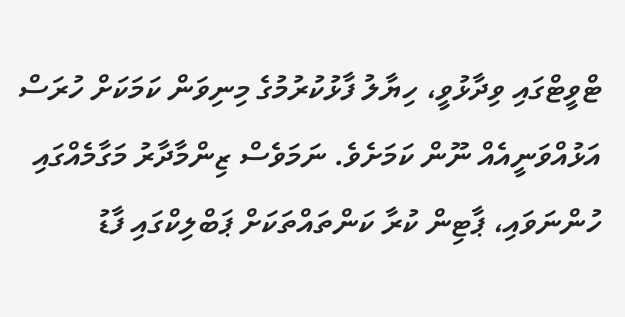ޓްވީޓްގައި ވިދާޅުވީ، ހިޔާލު ފާޅުކުރުމުގެ މިނިވަން ކަމަކަށް ހުރަސް އަޅުއްވަނީއެއް ނޫން ކަމަށެވެ. ނަމަވެސް ޒިންމާދާރު މަގާމެއްގައި ހުންނަވައި، ޕާޓިން ކުރާ ކަންތައްތަކަށް ޕަބްލިކްގައި ފާޑު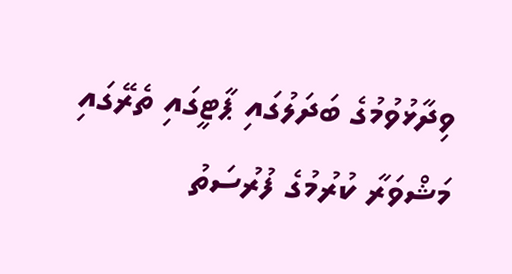ވިދާޅުވުމުގެ ބަދަލުގައި ޕާޓީގައި ތެރޭގައި މަޝްވަރާ ކުރުމުގެ ފުރުސަތު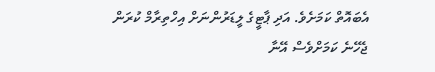އެބައޮތް ކަމަށެވެ. އަދި ޕާޓީގެ ލީޑަރުންނަށް އިހްތިރާމް ކުރަން ޖެހޭނެ ކަމަށްވެސް އޭނާ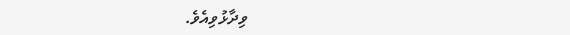ވިދާޅުވިއެވެ.